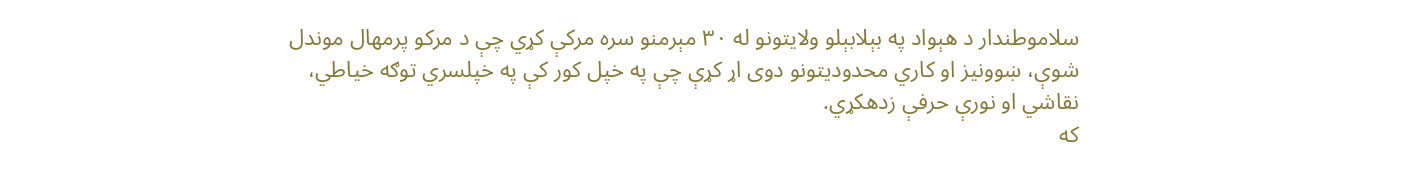سلاموطندار د هېواد په بېلابېلو ولایتونو له ۳۰ مېرمنو سره مرکې کړي چې د مرکو پرمهال موندل شوې، ښوونیز او کاري محدودیتونو دوی اړ کړې چې په خپل کور کې په خپلسري توګه خیاطي، نقاشي او نورې حرفې زدهکړي.
که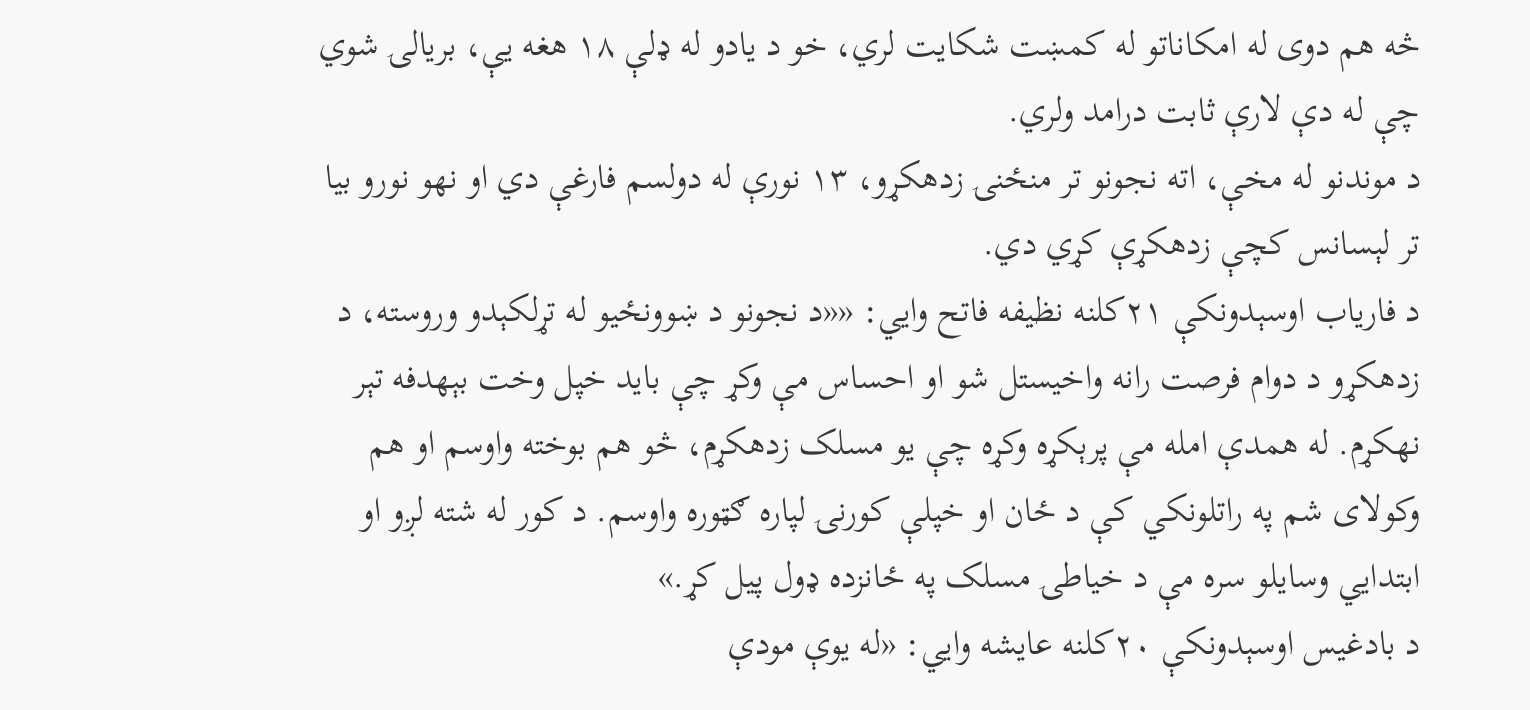څه هم دوی له امکاناتو له کمښت شکایت لري، خو د یادو له ډلې ۱۸ هغه یې، بریالۍ شوي چې له دې لارې ثابت درامد ولري.
د موندنو له مخې، اته نجونو تر منځنۍ زدهکړو، ۱۳ نورې له دولسم فارغې دي او نهو نورو بیا تر لېسانس کچې زدهکړې کړي دي.
د فاریاب اوسېدونکې ۲۱کلنه نظیفه فاتح وايي: ««د نجونو د ښوونځیو له تړلکېدو وروسته، د زدهکړو د دوام فرصت رانه واخیستل شو او احساس مې وکړ چې باید خپل وخت بېهدفه تېر نهکړم. له همدې امله مې پرېکړه وکړه چې یو مسلک زدهکړم، څو هم بوخته واوسم او هم وکولای شم په راتلونکي کې د ځان او خپلې کورنۍ لپاره ګټوره واوسم. د کور له شته لږو او ابتدایي وسایلو سره مې د خیاطۍ مسلک په ځانزده ډول پیل کړ.»
د بادغیس اوسېدونکې ۲۰کلنه عایشه وايي: «له یوې مودې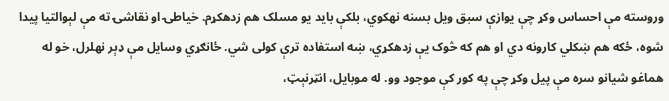وروسته مې احساس وکړ چې یوازې سبق ویل بسنه نهکوي، بلکې باید یو مسلک هم زدهکړم. خیاطۍ او نقاشۍ ته مې لېوالتیا پیدا شوه، ځکه هم ښکلي کارونه دي او هم که څوک یې زدهکړي، ښه استفاده ترې کولی شي. ځانګړي وسایل مې ډېر نهلرل، خو له هماغو شیانو سره مې پیل وکړ چې په کور کې موجود وو. له موبایل، انټرنېټ،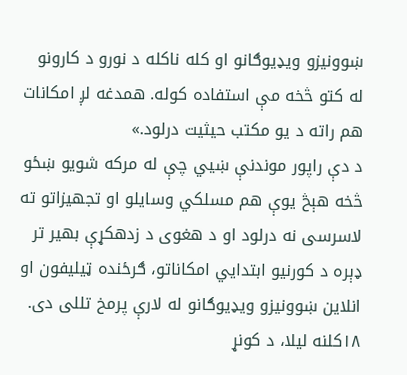ښوونیزو ویډیوګانو او کله ناکله د نورو د کارونو له کتو څخه مې استفاده کوله. همدغه لږ امکانات هم راته د یو مکتب حیثیت درلود.»
د دې راپور موندنې ښيي چې له مرکه شویو ښځو څخه هېڅ یوې هم مسلکي وسایلو او تجهیزاتو ته لاسرسی نه درلود او د هغوی د زدهکړې بهیر تر ډېره د کورنیو ابتدایي امکاناتو، ګرځنده ټیلیفون او انلاین ښوونیزو ویډیوګانو له لارې پرمخ تللی دی.
۱۸کلنه لیلا، د کونړ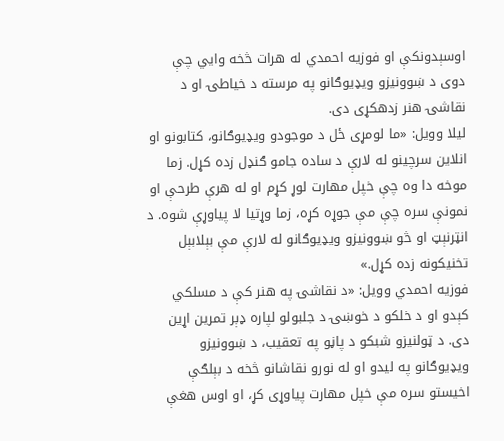اوسېدونکې او فوزیه احمدي له هرات څخه وايي چې دوی د ښوونیزو ویډیوګانو په مرسته د خیاطۍ او د نقاشۍ هنر زدهکړی دی.
لیلا وویل: «ما لومړی ځل د موجودو ویډیوګانو، کتابونو او انلاین سرچینو له لارې د ساده جامو ګنډل زده کړل. زما موخه دا وه چې خپل مهارت لوړ کړم او له هرې طرحې او نمونې سره چې مې جوړه کړه، زما وړتیا لا پیاوړې شوه. د انټرنېټ او څو ښوونیزو ویډیوګانو له لارې مې بېلابېل تخنیکونه زده کړل.»
فوزیه احمدي وویل: «د نقاشۍ په هنر کې د مسلکي کېدو او د خلکو د خوښۍ د جلبولو لپاره ډېر تمرین اړین دی. د ټولنیزو شبکو د پاڼو په تعقیب، د ښوونیزو ویډیوګانو په لیدو او له نورو نقاشانو څخه د بېلګې اخیستو سره مې خپل مهارت پیاوړی کړ، او اوس هغې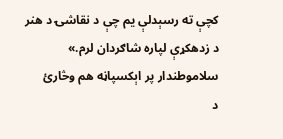کچې ته رسېدلې یم چې د نقاشۍ د هنر د زدهکړې لپاره شاګردان لرم.»
سلاموطندار پر اېکسپاڼه هم وڅارئ
د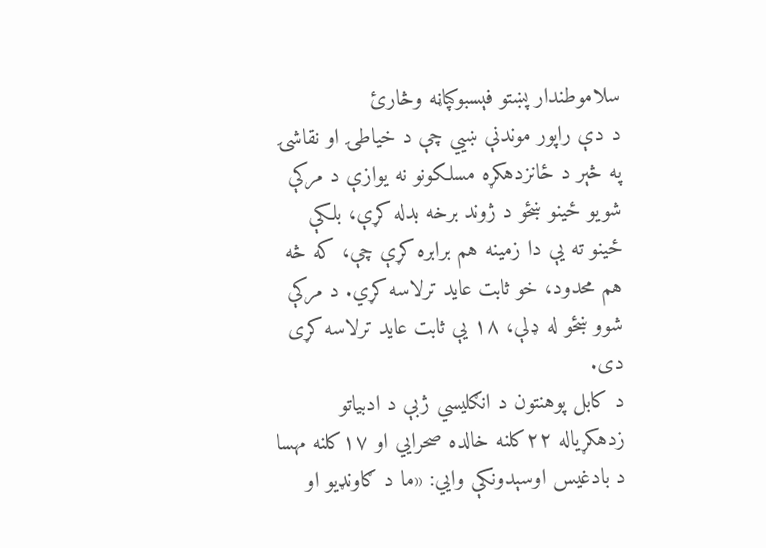سلاموطندار پښتو فېسبوکپاڼه وڅارئ
د دې راپور موندنې ښيي چې د خیاطۍ او نقاشۍ په څېر د ځانزدهکړه مسلکونو نه یوازې د مرکې شویو ځینو ښځو د ژوند برخه بدله کړې، بلکې ځینو ته یې دا زمینه هم برابره کړې چې، که څه هم محدود، خو ثابت عاید ترلاسه کړي. د مرکې شوو ښځو له ډلې، ۱۸ یې ثابت عاید ترلاسه کړی دی.
د کابل پوهنتون د انګلیسي ژبې د ادبیاتو زدهکړیاله ۲۲کلنه خالده صحرایي او ۱۷کلنه مهسا د بادغیس اوسېدونکې وايي: «ما د ګاونډیو او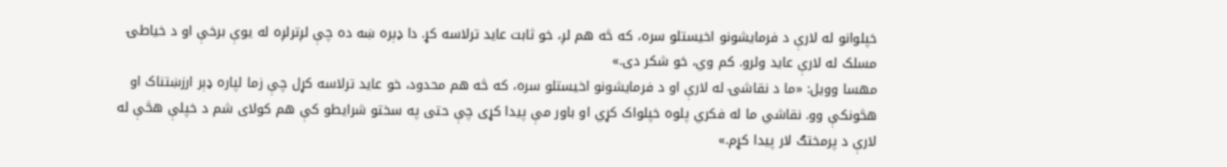خپلوانو له لارې د فرمایشونو اخیستلو سره، که څه هم لږ، خو ثابت عاید ترلاسه کړ. دا ډېره ښه ده چې لږترلږه له یوې برخې او د خیاطۍ مسلک له لارې عاید ولرو. کم وي، خو شکر دی.»
مهسا وویل: «ما د نقاشۍ له لارې او د فرمایشونو اخیستلو سره، که څه هم محدود، خو عاید ترلاسه کړل چې زما لپاره ډېر ارزښتناک او هڅونکې وو. نقاشي ما له فکري پلوه خپلواک کړي او باور مې پیدا کړی چې حتی په سختو شرایطو کې هم کولای شم د خپلې هڅې له لارې د پرمختګ لار پیدا کړم.»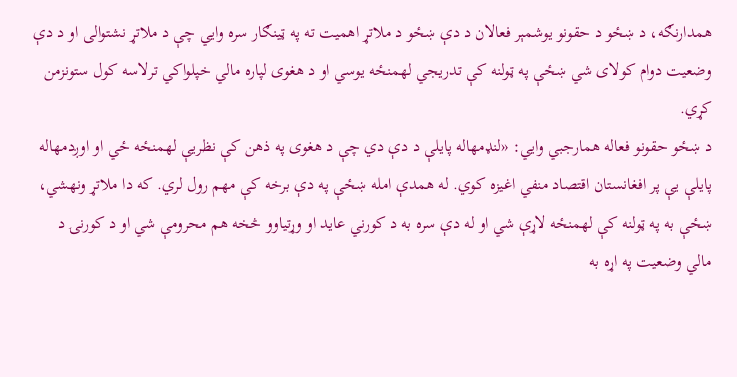همدارنګه، د ښځو د حقونو یوشمېر فعالان د دې ښځو د ملاتړ اهمیت ته په ټینګار سره وايي چې د ملاتړ نشتوالی او د دې وضعیت دوام کولای شي ښځې په ټولنه کې تدریجي لهمنځه یوسي او د هغوی لپاره مالي خپلواکي ترلاسه کول ستونزمن کړي.
د ښځو حقونو فعاله همارجبي وايي: «لنډمهاله پایلې د دې دي چې د هغوی په ذهن کې نظریې لهمنځه ځي او اوږدمهاله پایلې یې پر افغانستان اقتصاد منفي اغیزه کوي. له همدې امله ښځې په دې برخه کې مهم رول لري. که دا ملاتړ ونهشي، ښځې به په ټولنه کې لهمنځه لاړې شي او له دې سره به د کورني عاید او وړتیاوو څخه هم محرومې شي او د کورنۍ د مالي وضعیت په اړه به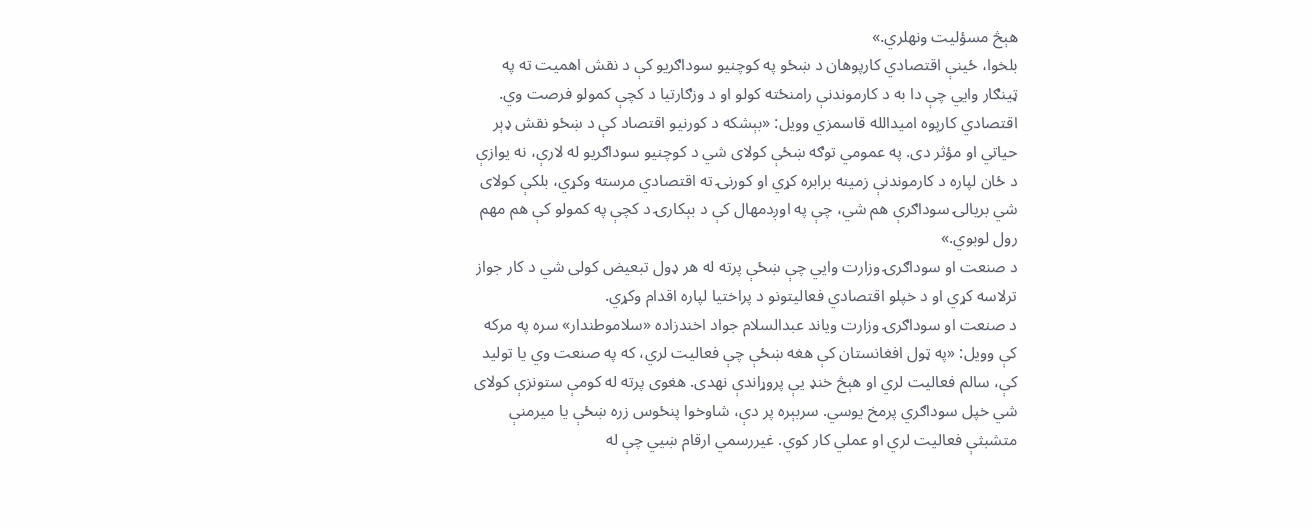هېڅ مسؤلیت ونهلري.»
بلخوا، ځینې اقتصادي کارپوهان د ښځو په کوچنیو سوداګریو کې د نقش اهمیت ته په ټینګار وايي چې دا به د کارموندنې رامنځته کولو او د وزګارتیا د کچې کمولو فرصت وي.
اقتصادي کارپوه امیدالله قاسمزي وویل: «بېشکه د کورنیو اقتصاد کې د ښځو نقش ډېر حیاتي او مؤثر دی. په عمومي توګه ښځې کولای شي د کوچنیو سوداګریو له لارې، نه یوازې د ځان لپاره د کارموندنې زمینه برابره کړي او کورنۍ ته اقتصادي مرسته وکړي، بلکې کولای شي بریالۍ سوداګرې هم شي، چې په اوږدمهال کې د بېکارۍ د کچې په کمولو کې هم مهم رول لوبوي.»
د صنعت او سوداګرۍ وزارت وايي چې ښځې پرته له هر ډول تبعیض کولی شي د کار جواز ترلاسه کړي او د خپلو اقتصادي فعالیتونو د پراختیا لپاره اقدام وکړي.
د صنعت او سوداګرۍ وزارت ویاند عبدالسلام جواد اخندزاده «سلاموطندار» سره په مرکه کې وویل: «په ټول افغانستان کې هغه ښځې چې فعالیت لري، که په صنعت وي یا تولید کې، سالم فعالیت لري او هېڅ خنډ یې پروړاندې نهدی. هغوی پرته له کومې ستونزې کولای شي خپل سوداګري پرمخ یوسي. سربېره پر دې، شاوخوا پنځوس زره ښځې یا میرمنې متشبثې فعالیت لري او عملي کار کوي. غیررسمي ارقام ښيي چې له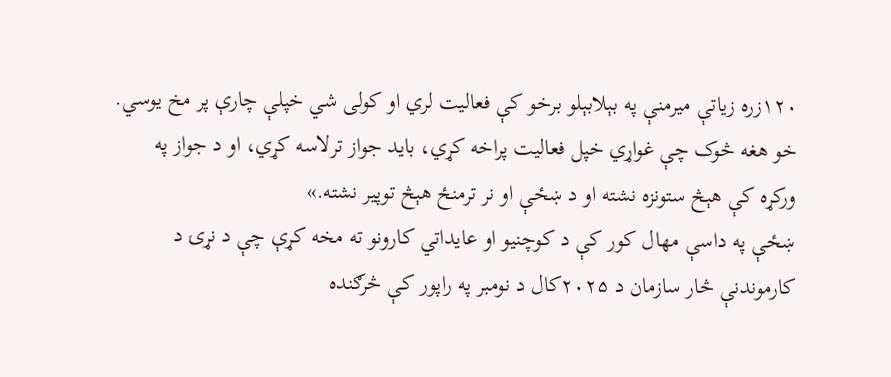۱۲۰زره زیاتې میرمنې په بېلابېلو برخو کې فعالیت لري او کولی شي خپلې چارې پر مخ یوسي. خو هغه څوک چې غواړي خپل فعالیت پراخه کړي، باید جواز ترلاسه کړي، او د جواز په ورکړه کې هېڅ ستونزه نشته او د ښځې او نر ترمنځ هېڅ توپیر نشته.»
ښځې په داسې مهال کور کې د کوچنیو او عایداتي کارونو ته مخه کړې چې د نړۍ د کارموندنې څار سازمان د ۲۰۲۵کال د نومبر په راپور کې څرګنده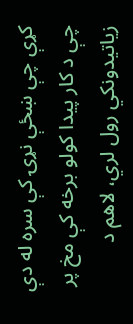کړې چې ښځې نړۍ کې سره له دې چې د کار پیدا کولو برخه کې مخ پر زیاتیدونکي رول لري، لاهم د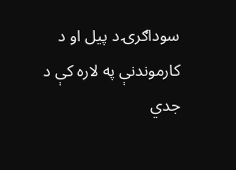سوداګرۍ د پیل او د کارموندنې په لاره کې د جدي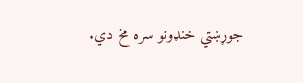جوړښتي خنډونو سره مخ دي.